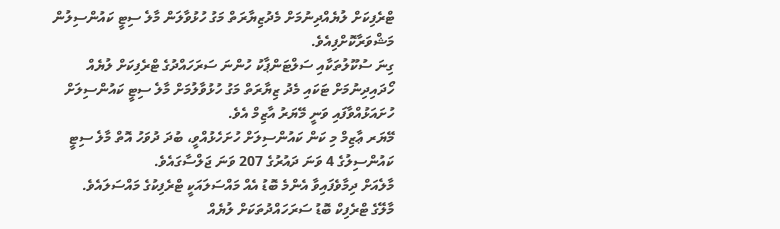ޓްރެފިކަށް ލުޔެއްދިނުމަށް މެދުޒިޔާރަތް މަގު ހުޅުވާލަން މާލެ ސިޓީ ކައުންސިލުން މަޝްވަރާކޮށްފިއެވެ.
ގިނަ ސުކޫލުތަކާއި ސަލްޓަންޕާކު ހުންނަ ސަރަހައްދުގެ ޓްރެފިކަށް ލުޔެއް ހޯދައިދިނުމަށް ޓަކައި މެދު ޒިޔާރަތް މަގު ހުޅުވާލުމަށް މާލެ ސިޓީ ކައުންސިލަށް ހުށައަޅުއްވާފައި ވަނީ މޭޔަރު އާޒިމް އެވެ.
މޭޔަރ ޢާޒިމް މި ކަން ކައުންސިލަށް ހުށަހެޅުއްވީ، ބުދަ ދުވަހު އޮތް މާލެ ސިޓީ ކައުންސިލުގެ 4 ވަނަ ދައުރުގެ 207 ވަނަ ޖަލްސާގައެވެ.
މާލެއަށް ދިމާވެފައިވާ އެންމެ ބޮޑު އެއް މައްސަލައަކީ ޓްރެފިކުގެ މައްސަލައެވެ.
މާލޭގެ ޓްރެފިކް ބޮޑު ސަރަހައްދުތަކަށް ލުޔެއް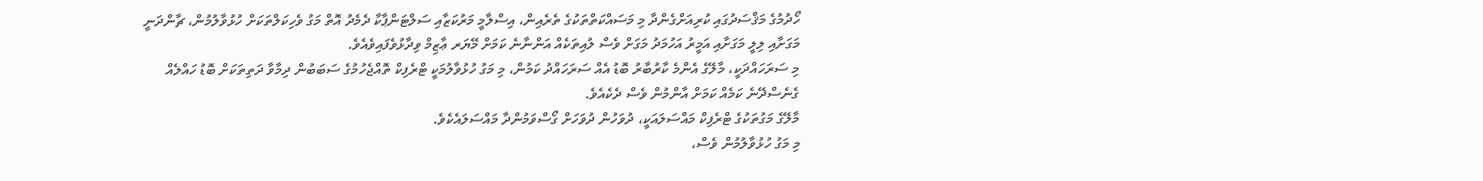ހޯދުމުގެ މަޤްސަދުގައި ކުރިއަށްގެންދާ މި މަސައްކަތްތަކުގެ ތެރެއިން، އިސްލާމީ މަރުކަޒާއި ސަލްޓަންޕާކާ ދެމެދު އޮތް މަގު ވެހިކަލްތަކަށް ހުޅުވާލުމުން، ޗާންދަނީ މަގަށާއި ލިލީ މަގަށާއި އަމީރު އަހުމަދު މަގަށް ވެސް ލުއިތަކެއް އަންނާނެ ކަމަށް މޭޔަރ ޢާޒިމް ވިދާޅުވެފައިވެއެވެ.
މި ސަރަހައްދަކީ، މާލޭގެ އެންމެ ކާރުބާރު ބޮޑު އެއް ސަރަހައްދު ކަމުން، މި މަގު ހުޅުވާލުމަކީ ޓްރެފިކް ތޮއްޖެހުމުގެ ސަބަބުން ދިމާވާ ދަތިތަކަށް ބޮޑު ހައްލެއް ގެނެސްދޭނެ ކަމެއް ކަމަށް އާންމުން ވެސް ދެކެއެވެ.
މާލޭގެ މަގުތަކުގެ ޓްރެފިކް މައްސަލައަކީ، ދުވަހުން ދުވަހަށް ގޯސްވަމުންދާ މައްސަލައެކެވެ.
މި މަގު ހުޅުވާލުމުން ވެސް،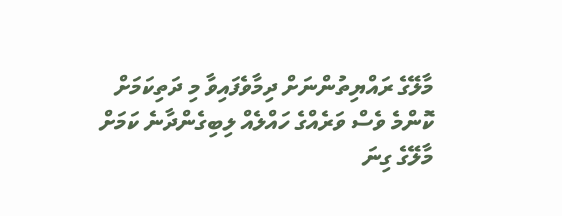މާލޭގެ ރައްޔިތުންނަށް ދިމާވެފައިވާ މި ދަތިކަމަށް ކޮންމެ ވެސް ވަރެއްގެ ހައްލެއް ލިބިގެންދާނެ ކަމަށް މާލޭގެ ގިނަ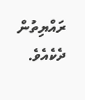ރައްޔިތުން ދެކެއެވެ.